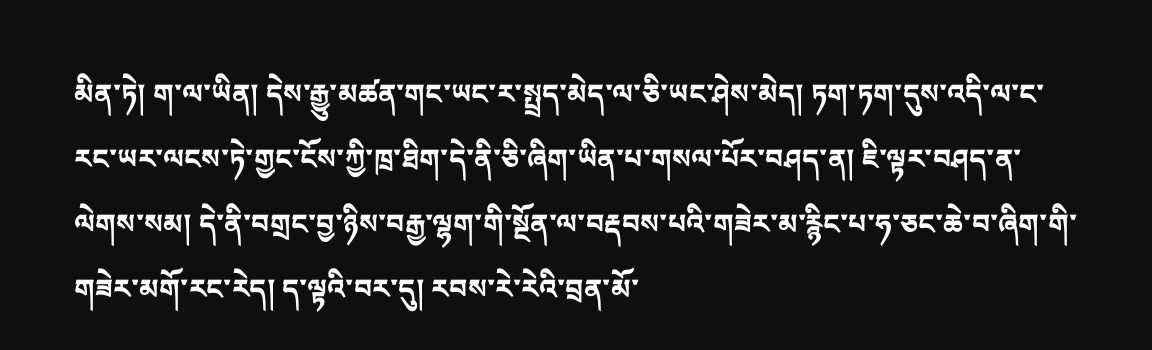མིན་ཏེ། ག་ལ་ཡིན། དེས་རྒྱུ་མཚན་གང་ཡང་ར་སྤྲད་མེད་ལ་ཅི་ཡང་ཤེས་མེད། ཏག་ཏག་དུས་འདི་ལ་ང་རང་ཡར་ལངས་ཏེ་གྱང་ངོས་ཀྱི་ཁྲ་ཐིག་དེ་ནི་ཅི་ཞིག་ཡིན་པ་གསལ་པོར་བཤད་ན། ཇི་ལྟར་བཤད་ན་ལེགས་སམ། དེ་ནི་བགྲང་བྱ་ཉིས་བརྒྱ་ལྷག་གི་སྔོན་ལ་བརྡབས་པའི་གཟེར་མ་རྙིང་པ་ཧ་ཅང་ཆེ་བ་ཞིག་གི་གཟེར་མགོ་རང་རེད། ད་ལྟའི་བར་དུ། རབས་རེ་རེའི་བྲན་མོ་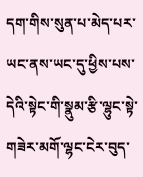དག་གིས་སུན་པ་མེད་པར་ཡང་ནས་ཡང་དུ་ཕྱིས་པས་དེའི་སྟེང་གི་སྣུམ་རྩི་ལྷུང་སྟེ་གཟེར་མགོ་ལྷང་ངེར་བུད་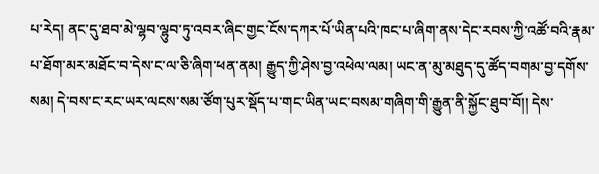པ་རེད། ནང་དུ་ཐབ་མེ་ལྷབ་ལྷུབ་ཏུ་འབར་ཞིང་གྱང་ངོས་དཀར་པོ་ཡིན་པའི་ཁང་པ་ཞིག་ནས་དེང་རབས་ཀྱི་འཚོ་བའི་རྣམ་པ་ཐོག་མར་མཐོང་བ་དེས་ང་ལ་ཅི་ཞིག་ཕན་ནམ། རྒྱུད་ཀྱི་ཤེས་བྱ་འཕེལ་ལམ། ཡང་ན་མུ་མཐུད་དུ་ཚོད་བགམ་བྱ་དགོས་སམ། དེ་བས་ང་རང་ཡར་ལངས་སམ་ཙོག་པུར་སྡོད་པ་གང་ཡིན་ཡང་བསམ་གཞིག་གི་རྒྱུན་ནི་སྐྱོང་ཐུབ་བོ།། དེས་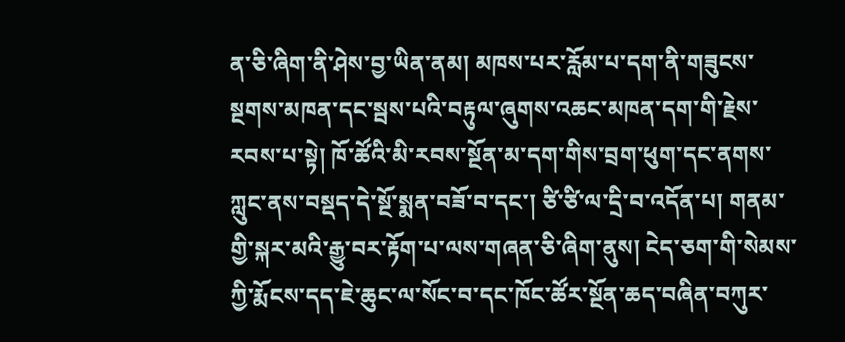ན་ཅི་ཞིག་ནི་ཤེས་བྱ་ཡིན་ནམ། མཁས་པར་རློམ་པ་དག་ནི་གཟུངས་སྔགས་མཁན་དང་སྦས་པའི་བརྟུལ་ཞུགས་འཆང་མཁན་དག་གི་རྗེས་རབས་པ་སྟེ། ཁོ་ཚོའི་མི་རབས་སྔོན་མ་དག་གིས་བྲག་ཕུག་དང་ནགས་ཀླུང་ནས་བསྡད་དེ་སྔོ་སྨན་བཟོ་བ་དང་། ཙི་ཙི་ལ་དྲི་བ་འདོན་པ། གནམ་གྱི་སྐར་མའི་རྒྱུ་བར་རྟོག་པ་ལས་གཞན་ཅི་ཞིག་ནུས། ངེད་ཅག་གི་སེམས་ཀྱི་རྨོངས་དད་ཇེ་ཆུང་ལ་སོང་བ་དང་ཁོང་ཚོར་སྔོན་ཆད་བཞིན་བཀུར་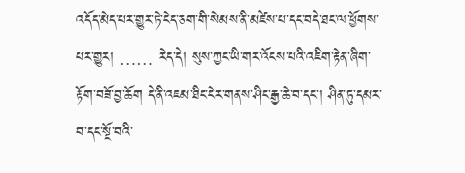འདོད་མེད་པར་གྱུར་ཏེ་ངེད་ཅག་གི་སེམས་ནི་མཛེས་པ་དང་བདེ་ཐང་ལ་ཕྱོགས་པར་གྱུར། …… རེད་དེ། སུས་ཀྱང་ཡི་གར་འོངས་པའི་འཇིག་རྟེན་ཞིག་རྟོག་བཟོ་བྱ་ཆོག དེ་ནི་འཇམ་ཐིང་ངེར་གནས་ཤིང་རྒྱ་ཆེ་བ་དང་། ཤིན་ཏུ་དམར་བ་དང་སྔོ་བའི་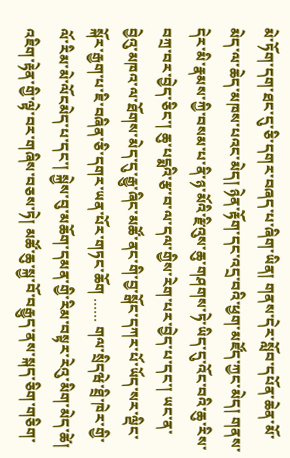མེ་ཏོག་དག་ཐང་དུ་ཅི་དགར་བཞད་པ་ཞིག་ཡིན། གནས་དེར་སློབ་དཔོན་ཆེན་མོ་མེད་ལ་ཆེད་མཁས་པའང་མེད། ཉེན་རྟོག་དང་འདྲ་བའི་ཕྱག་མཛོད་ཀྱང་མེད། གནས་དེར་མི་རྣམས་ཀྱི་བསམ་པ་ནི་ཉ་མོའི་རྫིའུས་ཆུ་གཤགས་ཏེ་ཡིད་དུ་འོང་བའི་ཆུ་རིས་བཀྲ་བར་བྱེད་ཅིང་། ཆུ་པདྨའི་རྩ་བ་ལ་དལ་གྱིས་རེག་པར་བྱེད་པ་དང་། ཡང་ན་བྱེའུ་མཁའ་ལ་ཐོགས་མེད་དུ་རྒྱུ་ཞིང་མཚོ་ནང་གི་བྱ་སྒོང་དཀར་པོ་ཡོད་སར་ལྡིང་སྐོར་རྒྱག་པ་ཇི་བཞིན་ཅི་དགར་ཡན་པོར་གཏང་ཆོག …… གལ་སྲིདཝེ་ཐྲི་ཁེར་གྱི་ལོ་རིམ་མེ་ལོངམེད་པ་དང་། སྐྱེས་བུ་མཆོག་དམན་གྱི་རིམ་བསྟར་རེའུ་མིག་མེད་ཚེ། འཇིག་རྟེན་གྱི་ལྟེ་བར་གཞིས་བཅས་ཏེ། མཚོ་ཆུ་སྐྱ་བོ་བརྒྱུད་ནས་སྐད་ཅིག་གཅིག་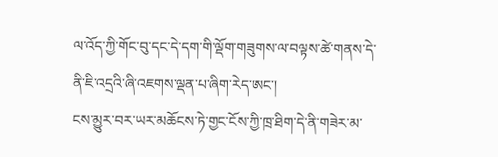ལ་འོད་ཀྱི་གོང་བུ་དང་དེ་དག་གི་ལྡོག་གཟུགས་ལ་བལྟས་ཚེ་གནས་དེ་ནི་ཇི་འདྲའི་ཞི་འཇགས་ལྡན་པ་ཞིག་རེད་ཨང་།
ངས་མྱུར་བར་ཡར་མཆོངས་ཏེ་གྱང་ངོས་ཀྱི་ཁྲ་ཐིག་དེ་ནི་གཟེར་མ་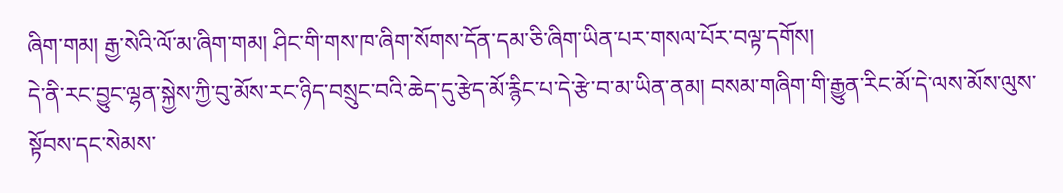ཞིག་གམ། རྒྱ་སེའི་ལོ་མ་ཞིག་གམ། ཤིང་གི་གས་ཁ་ཞིག་སོགས་དོན་དམ་ཅི་ཞིག་ཡིན་པར་གསལ་པོར་བལྟ་དགོས།
དེ་ནི་རང་བྱུང་ལྷན་སྐྱེས་ཀྱི་བུ་མོས་རང་ཉིད་བསྲུང་བའི་ཆེད་དུ་རྩེད་མོ་རྙིང་པ་དེ་རྩེ་བ་མ་ཡིན་ནམ། བསམ་གཞིག་གི་རྒྱུན་རིང་མོ་དེ་ལས་མོས་ལུས་སྟོབས་དང་སེམས་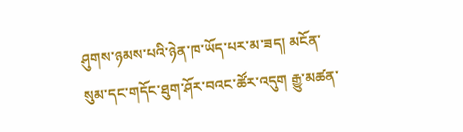ཤུགས་ཉམས་པའི་ཉེན་ཁ་ཡོད་པར་མ་ཟད། མངོན་སུམ་དང་གདོང་ཐུག་ཤོར་བའང་ཚོར་འདུག རྒྱུ་མཚན་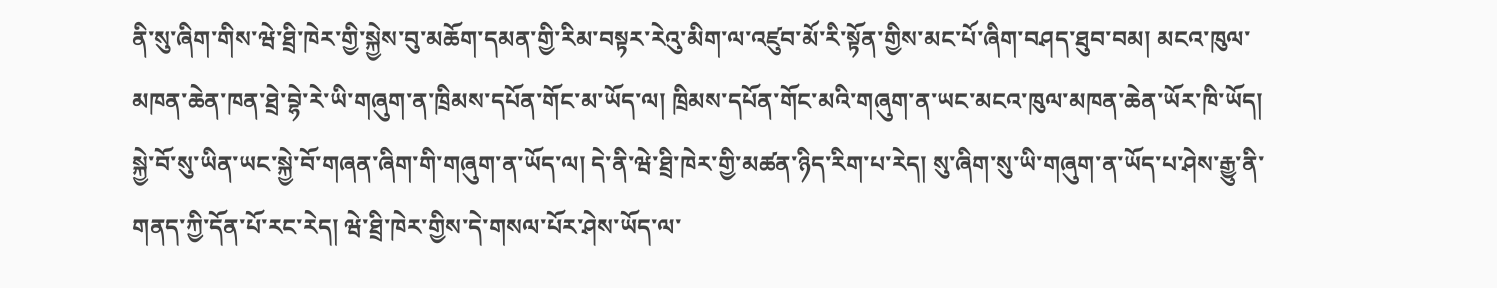ནི་སུ་ཞིག་གིས་ཝེ་ཐྲི་ཁེར་གྱི་སྐྱེས་བུ་མཆོག་དམན་གྱི་རིམ་བསྟར་རེའུ་མིག་ལ་འཛུབ་མོ་རི་སྟོན་གྱིས་མང་པོ་ཞིག་བཤད་ཐུབ་བམ། མངའ་ཁུལ་མཁན་ཆེན་ཁན་ཐྲེ་བྷེ་རེ་ཡི་གཞུག་ན་ཁྲིམས་དཔོན་གོང་མ་ཡོད་ལ། ཁྲིམས་དཔོན་གོང་མའི་གཞུག་ན་ཡང་མངའ་ཁུལ་མཁན་ཆེན་ཡོར་ཁི་ཡོད། སྐྱེ་བོ་སུ་ཡིན་ཡང་སྐྱེ་བོ་གཞན་ཞིག་གི་གཞུག་ན་ཡོད་ལ། དེ་ནི་ཝེ་ཐྲི་ཁེར་གྱི་མཚན་ཉིད་རིག་པ་རེད། སུ་ཞིག་སུ་ཡི་གཞུག་ན་ཡོད་པ་ཤེས་རྒྱུ་ནི་གནད་ཀྱི་དོན་པོ་རང་རེད། ཝེ་ཐྲི་ཁེར་གྱིས་དེ་གསལ་པོར་ཤེས་ཡོད་ལ་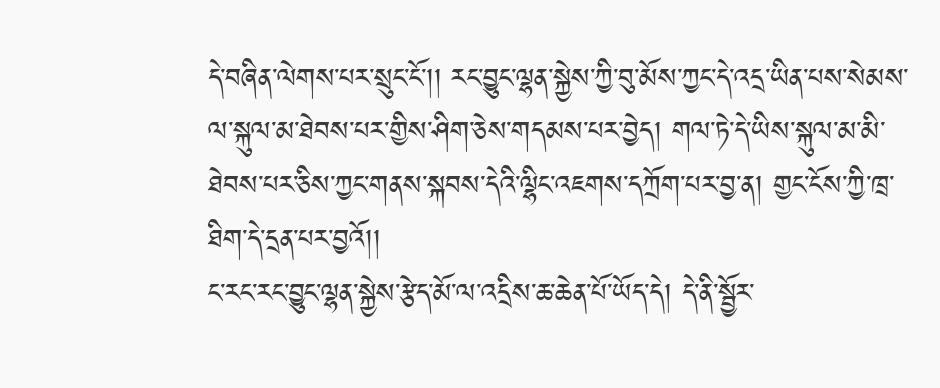དེ་བཞིན་ལེགས་པར་སྲུང་ངོ་།། རང་བྱུང་ལྷན་སྐྱེས་ཀྱི་བུ་མོས་ཀྱང་དེ་འདྲ་ཡིན་པས་སེམས་ལ་སྐུལ་མ་ཐེབས་པར་གྱིས་ཤིག་ཅེས་གདམས་པར་བྱེད། གལ་ཏེ་དེ་ཡིས་སྐུལ་མ་མི་ཐེབས་པར་ཅིས་ཀྱང་གནས་སྐབས་དེའི་ལྷིང་འཇགས་དཀྲོག་པར་བྱ་ན། གྱང་ངོས་ཀྱི་ཁྲ་ཐིག་དེ་དྲན་པར་བྱའོ།།
ང་རང་རང་བྱུང་ལྷན་སྐྱེས་རྩེད་མོ་ལ་འདྲིས་ཆ་ཆེན་པོ་ཡོད་དེ། དེ་ནི་སྦྱོར་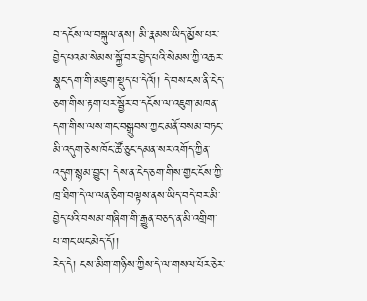བ་དངོས་ལ་བསྐུལ་ནས། མི་རྣམས་ཡིད་མྱོས་པར་བྱེད་པའམ་སེམས་སྐྱོ་བར་བྱེད་པའི་སེམས་ཀྱི་འཆར་སྣང་དག་གི་མཇུག་སྡུད་པ་དེའོ།། དེ་བས་ངས་ནི་ངེད་ཅག་གིས་རྟག་པར་སྦྱོར་བ་དངོས་ལ་འཇུག་མཁན་དག་གིས་ལས་གང་བསྒྲུབས་ཀྱང་མནོ་བསམ་བཏང་མི་འདུག་ཅེས་ཁོང་ཚོ་ཅུང་དམན་སར་འགོད་ཀྱིན་འདུག་སྙམ་བྱུང་། དེས་ན་ངེད་ཅག་གིས་གྱང་ངོས་ཀྱི་ཁྲ་ཐིག་དེ་ལ་ལན་ཅིག་བལྟས་ནས་ཡིད་བདེ་བར་མི་བྱེད་པའི་བསམ་གཞིག་གི་རྒྱུན་བཅད་ན་མི་འགྲིག་པ་གང་ཡང་མེད་དོ།།
རེད་དེ། ངས་མིག་གཉིས་ཀྱིས་དེ་ལ་གསལ་པོར་ཅེར་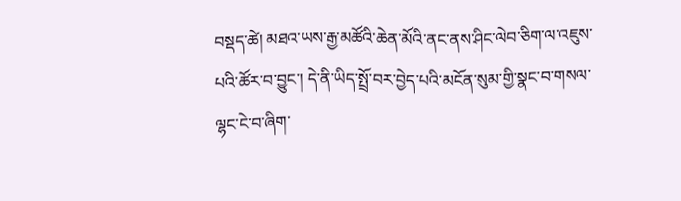བསྡད་ཚེ། མཐའ་ཡས་རྒྱ་མཚོའི་ཆེན་མོའི་ནང་ནས་ཤིང་ལེབ་ཅིག་ལ་འཇུས་པའི་ཚོར་བ་བྱུང་། དེ་ནི་ཡིད་སྤྲོ་བར་བྱེད་པའི་མངོན་སུམ་གྱི་སྣང་བ་གསལ་ལྷང་ངེ་བ་ཞིག་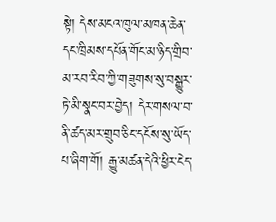སྟེ། དེས་མངའ་ཁུལ་མཁན་ཆེན་དང་ཁྲིམས་དཔོན་གོང་མ་ཉིད་གྲིབ་མ་རབ་རིབ་ཀྱི་གཟུགས་སུ་བསྒྱུར་ཏེ་མི་སྣང་བར་བྱེད། དེར་གསལ་བ་ནི་ཚད་མར་གྲུབ་ཅིང་དངོས་སུ་ཡོད་པ་ཞིག་གོ། རྒྱུ་མཚན་དེའི་ཕྱིར་ངེད་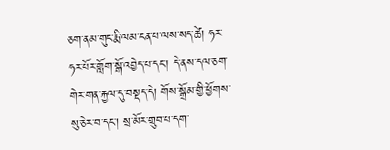ཅག་ནམ་གུང་རྨི་ལམ་ངན་པ་ལས་སད་ཚེ། ཧར་ཧར་པོར་གློག་སྒོ་འབྱེད་པ་དང་། དེ་ནས་དལ་ཅག་གེར་གན་རྐྱལ་དུ་བསྡད་དེ། གོས་སྒྲོམ་གྱི་ཕྱོགས་སུ་ཅེར་བ་དང་། སྲ་མོར་གྲུབ་པ་དག་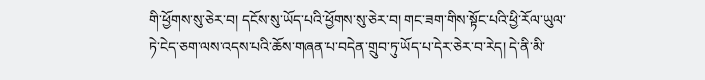གི་ཕྱོགས་སུ་ཅེར་བ། དངོས་སུ་ཡོད་པའི་ཕྱོགས་སུ་ཅེར་བ། གང་ཟག་གིས་སྟོང་པའི་ཕྱི་རོལ་ཡུལ་ཏེ་ངེད་ཅག་ལས་འདས་པའི་ཆོས་གཞན་པ་བདེན་གྲུབ་ཏུ་ཡོད་པ་དེར་ཅེར་བ་རེད། དེ་ནི་མི་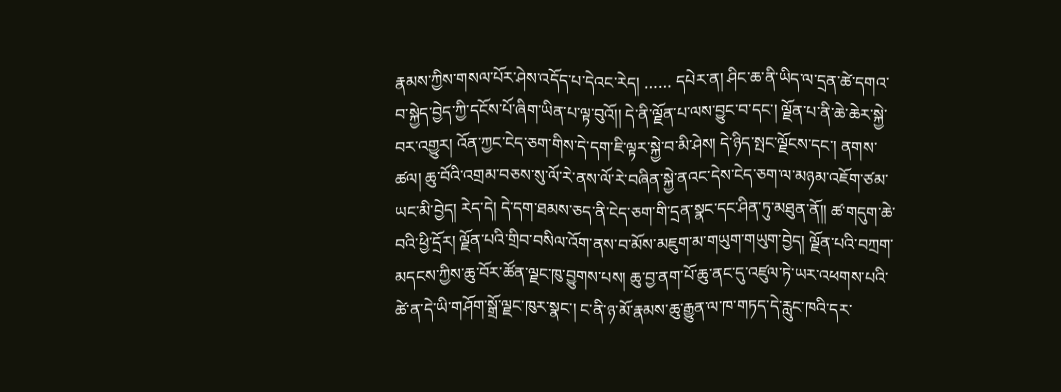རྣམས་ཀྱིས་གསལ་པོར་ཤེས་འདོད་པ་དེའང་རེད། …… དཔེར་ན། ཤིང་ཆ་ནི་ཡིད་ལ་དྲན་ཚེ་དགའ་བ་སྐྱེད་བྱེད་ཀྱི་དངོས་པོ་ཞིག་ཡིན་པ་ལྟ་བུའོ།། དེ་ནི་ལྗོན་པ་ལས་བྱུང་བ་དང་། ལྗོན་པ་ནི་ཆེ་ཆེར་སྐྱེ་བར་འགྱུར། འོན་ཀྱང་ངེད་ཅག་གིས་དེ་དག་ཇི་ལྟར་སྐྱེ་བ་མི་ཤེས། དེ་ཉིད་སྤང་ལྗོངས་དང་། ནགས་ཚལ། ཆུ་བོའི་འགྲམ་བཅས་སུ་ལོ་རེ་ནས་ལོ་རེ་བཞིན་སྐྱེ་ནའང་དེས་ངེད་ཅག་ལ་མཉམ་འཇོག་ཙམ་ཡང་མི་བྱེད། རེད་དེ། དེ་དག་ཐམས་ཅད་ནི་ངེད་ཅག་གི་དྲན་སྣང་དང་ཤིན་ཏུ་མཐུན་ནོ།། ཚ་གདུག་ཆེ་བའི་ཕྱི་དྲོར། ལྗོན་པའི་གྲིབ་བསིལ་འོག་ནས་བ་མོས་མཇུག་མ་གཡུག་གཡུག་བྱེད། ལྗོན་པའི་བཀྲག་མདངས་ཀྱིས་ཆུ་བོར་ཚོན་ལྗང་ཁུ་བྱུགས་པས། ཆུ་བྱ་ནག་པོ་ཆུ་ནང་དུ་འཛུལ་ཏེ་ཡར་འཕགས་པའི་ཚེ་ན་དེ་ཡི་གཤོག་སྒྲོ་ལྗང་ཁུར་སྣང་། ང་ནི་ཉ་མོ་རྣམས་ཆུ་རྒྱུན་ལ་ཁ་གཏད་དེ་རླུང་ཁའི་དར་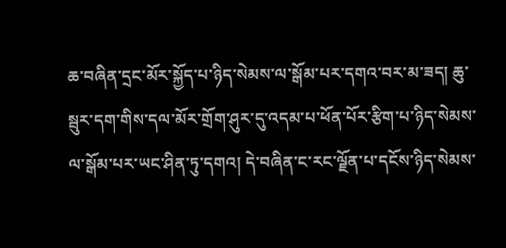ཆ་བཞིན་དྲང་མོར་སྐྱོད་པ་ཉིད་སེམས་ལ་སྒོམ་པར་དགའ་བར་མ་ཟད། ཆུ་སྦུར་དག་གིས་དལ་མོར་གྲོག་ཤུར་དུ་འདམ་པ་ཕོན་པོར་རྩིག་པ་ཉིད་སེམས་ལ་སྒོམ་པར་ཡང་ཤིན་ཏུ་དགའ། དེ་བཞིན་ང་རང་ལྗོན་པ་དངོས་ཉིད་སེམས་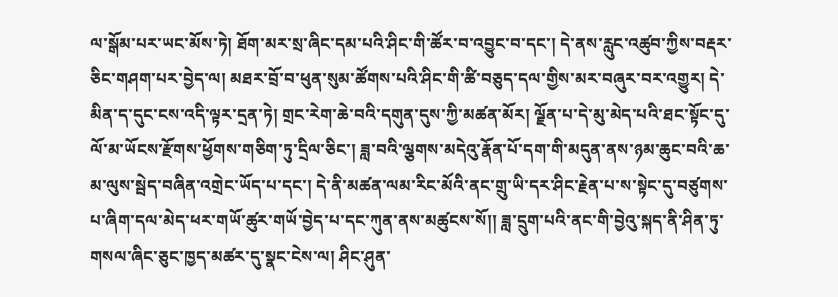ལ་སྒོམ་པར་ཡང་མོས་ཏེ། ཐོག་མར་སྲ་ཞིང་དམ་པའི་ཤིང་གི་ཚོར་བ་འབྱུང་བ་དང་། དེ་ནས་རླུང་འཚུབ་ཀྱིས་བརྡར་ཅིང་གཤག་པར་བྱེད་ལ། མཐར་བྲོ་བ་ཕུན་སུམ་ཚོགས་པའི་ཤིང་གི་ཚི་བཅུད་དལ་གྱིས་མར་བཞུར་བར་འགྱུར། དེ་མིན་ད་དུང་ངས་འདི་ལྟར་དྲན་ཏེ། གྲང་རེག་ཆེ་བའི་དགུན་དུས་ཀྱི་མཚན་མོར། ལྗོན་པ་དེ་མུ་མེད་པའི་ཐང་སྟོང་དུ་ལོ་མ་ཡོངས་རྫོགས་ཕྱོགས་གཅིག་ཏུ་དྲིལ་ཅིང་། ཟླ་བའི་ལྕགས་མདེའུ་རྣོན་པོ་དག་གི་མདུན་ནས་ཉམ་ཆུང་བའི་ཆ་མ་ལུས་སྦེད་བཞིན་འགྲེང་ཡོད་པ་དང་། དེ་ནི་མཚན་ལམ་རིང་མོའི་ནང་གྲུ་ཡི་དར་ཤིང་རྗེན་པ་ས་སྟེང་དུ་བཙུགས་པ་ཞིག་དལ་མེད་ཕར་གཡོ་ཚུར་གཡོ་བྱེད་པ་དང་ཀུན་ནས་མཚུངས་སོ།། ཟླ་དྲུག་པའི་ནང་གི་བྱེའུ་སྐད་ནི་ཤིན་ཏུ་གསལ་ཞིང་ཅུང་ཁྱད་མཚར་དུ་སྣང་ངེས་ལ། ཤིང་ཤུན་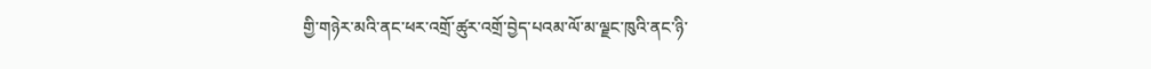གྱི་གཉེར་མའི་ནང་ཕར་འགྲོ་ཚུར་འགྲོ་བྱེད་པའམ་ལོ་མ་ལྗང་ཁུའི་ནང་ཉི་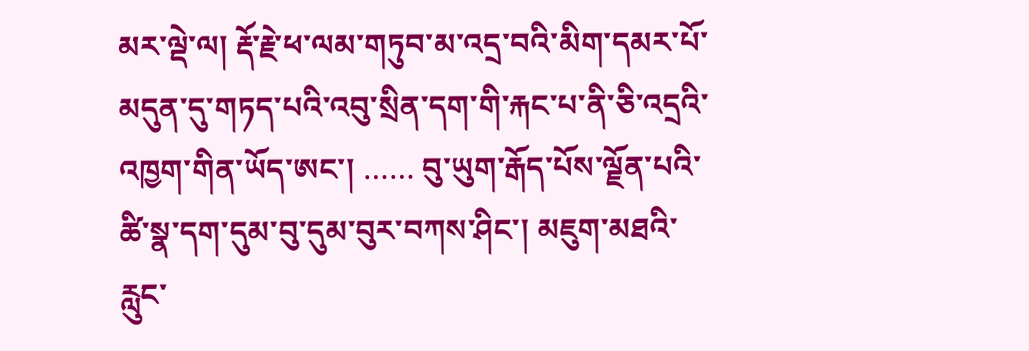མར་ལྡེ་ལ། རྡོ་རྗེ་ཕ་ལམ་གཏུབ་མ་འདྲ་བའི་མིག་དམར་པོ་མདུན་དུ་གཏད་པའི་འབུ་སྲིན་དག་གི་རྐང་པ་ནི་ཅི་འདྲའི་འཁྱག་གིན་ཡོད་ཨང་། …… བུ་ཡུག་རྒོད་པོས་ལྗོན་པའི་ཚི་སྣ་དག་དུམ་བུ་དུམ་བུར་བཀས་ཤིང་། མཇུག་མཐའི་རླུང་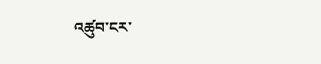འཚུབ་ངར་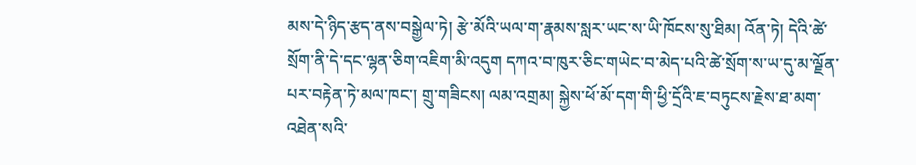མས་དེ་ཉིད་རྩད་ནས་བསྒྱེལ་ཏེ། རྩེ་མོའི་ཡལ་ག་རྣམས་སླར་ཡང་ས་ཡི་ཁོངས་སུ་ཐིམ། འོན་ཏེ། དེའི་ཚེ་སྲོག་ནི་དེ་དང་ལྷན་ཅིག་འཇིག་མི་འདུག དཀའ་བ་ཁུར་ཅིང་གཡེང་བ་མེད་པའི་ཚེ་སྲོག་ས་ཡ་དུ་མ་ལྗོན་པར་བརྟེན་ཏེ་མལ་ཁང་། གྲུ་གཟིངས། ལམ་འགྲམ། སྐྱེས་ཕོ་མོ་དག་གི་ཕྱི་དྲོའི་ཇ་བཏུངས་རྗེས་ཐ་མག་འཐེན་སའི་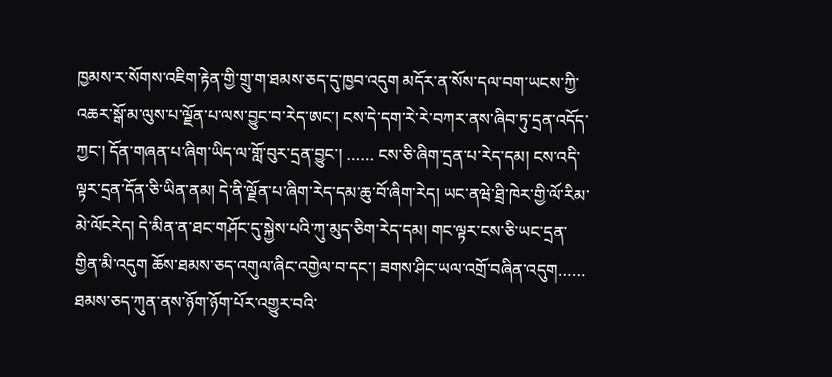ཁྱམས་ར་སོགས་འཇིག་རྟེན་གྱི་གྲུ་ག་ཐམས་ཅད་དུ་ཁྱབ་འདུག མདོར་ན་སོས་དལ་བག་ཡངས་ཀྱི་འཆར་སྒོ་མ་ལུས་པ་ལྗོན་པ་ལས་བྱུང་བ་རེད་ཨང་། ངས་དེ་དག་རེ་རེ་བཀར་ནས་ཞིབ་ཏུ་དྲན་འདོད་ཀྱང་། དོན་གཞན་པ་ཞིག་ཡིད་ལ་གློ་བུར་དྲན་བྱུང་། …… ངས་ཅི་ཞིག་དྲན་པ་རེད་དམ། ངས་འདི་ལྟར་དྲན་དོན་ཅི་ཡིན་ནམ། དེ་ནི་ལྗོན་པ་ཞིག་རེད་དམ་ཆུ་བོ་ཞིག་རེད། ཡང་ནཝེ་ཐྲི་ཁེར་གྱི་ལོ་རིམ་མེ་ལོངརེད། དེ་མིན་ན་ཐང་གཤོང་དུ་སྐྱེས་པའི་ཀུ་མུད་ཅིག་རེད་དམ། གང་ལྟར་ངས་ཅི་ཡང་དྲན་གྱིན་མི་འདུག ཆོས་ཐམས་ཅད་འགུལ་ཞིང་འགྱེལ་བ་དང་། ཟགས་ཤིང་ཡལ་འགྲོ་བཞིན་འདུག…… ཐམས་ཅད་ཀུན་ནས་ཉོག་ཉོག་པོར་འགྱུར་བའི་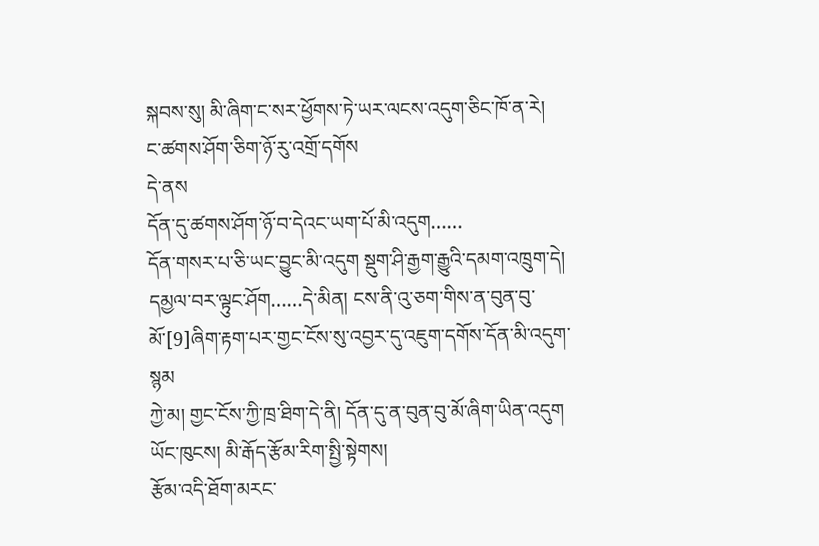སྐབས་སུ། མི་ཞིག་ང་སར་ཕྱོགས་ཏེ་ཡར་ལངས་འདུག་ཅིང་ཁོ་ན་རེ།
ང་ཚགས་ཤོག་ཅིག་ཉོ་རུ་འགྲོ་དགོས
དེ་ནས
དོན་དུ་ཚགས་ཤོག་ཉོ་བ་དེའང་ཡག་པོ་མི་འདུག……
དོན་གསར་པ་ཅི་ཡང་བྱུང་མི་འདུག སྡུག་ཤི་རྒྱག་རྒྱུའི་དམག་འཁྲུག་དེ།
དམྱལ་བར་ལྟུང་ཤོག……དེ་མིན། ངས་ནི་འུ་ཅག་གིས་ན་བུན་བུ་མོ་[9]ཞིག་རྟག་པར་གྱང་ངོས་སུ་འབྱར་དུ་འཇུག་དགོས་དོན་མི་འདུག་སྙམ
ཀྱེ་མ། གྱང་ངོས་ཀྱི་ཁྲ་ཐིག་དེ་ནི། དོན་དུ་ན་བུན་བུ་མོ་ཞིག་ཡིན་འདུག
ཡོང་ཁུངས། མི་རྒོད་རྩོམ་རིག་སྤྱི་སྟེགས།
རྩོམ་འདི་ཐོག་མརང་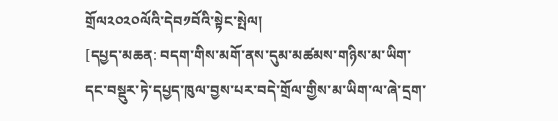གྲོལ༢༠༢༠ལོའི་དེབ༡བོའི་སྟེང་སྤེལ།
[དཔྱད་མཆན: བདག་གིས་མགོ་ནས་དུམ་མཚམས་གཉིས་མ་ཡིག་དང་བསྡུར་ཏེ་དཔྱད་ཁུལ་བྱས་པར་བདེ་གྲོལ་གྱིས་མ་ཡིག་ལ་ཞེ་དྲག་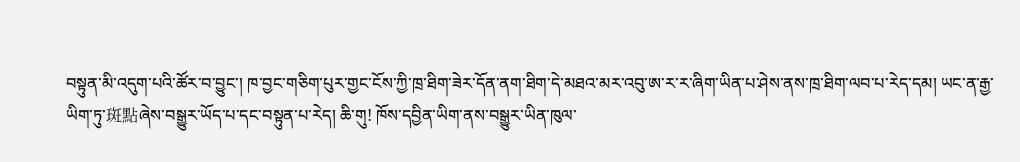བསྟུན་མི་འདུག་པའི་ཚོར་བ་བྱུང་། ཁ་བྱང་གཅིག་པུར་གྱང་ངོས་ཀྱི་ཁྲ་ཐིག་ཟེར་དོན་ནག་ཐིག་དེ་མཐའ་མར་འབུ་ཨ་ར་ར་ཞིག་ཡིན་པ་ཤེས་ནས་ཁྲ་ཐིག་ལབ་པ་རེད་དམ། ཡང་ན་རྒྱ་ཡིག་ཏུ་斑點ཞེས་བསྒྱུར་ཡོད་པ་དང་བསྟུན་པ་རེད། ཆི་གུ! ཁོས་དབྱིན་ཡིག་ནས་བསྒྱུར་ཡིན་ཁུལ་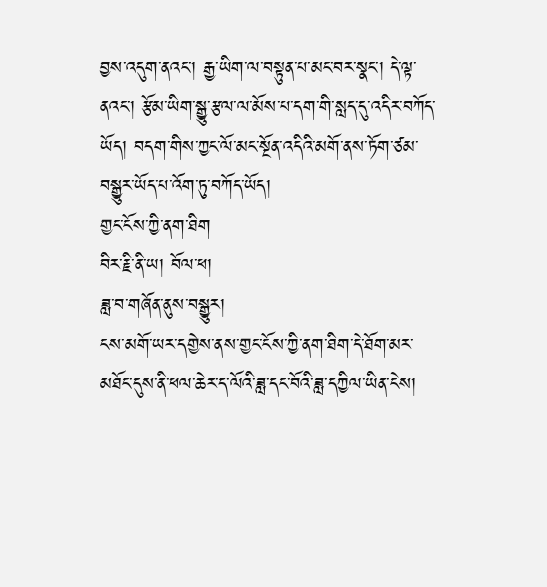བྱས་འདུག་ནའང་། རྒྱ་ཡིག་ལ་བསྟུན་པ་མང་བར་སྣང་། དེ་ལྟ་ནའང་། རྩོམ་ཡིག་སྒྱུ་རྩལ་ལ་མོས་པ་དག་གི་སླད་དུ་འདིར་བཀོད་ཡོད། བདག་གིས་ཀྱང་ལོ་མང་སྔོན་འདིའི་མགོ་ནས་ཏོག་ཙམ་བསྒྱུར་ཡོད་པ་འོག་ཏུ་བཀོད་ཡོད།
གྱང་ངོས་ཀྱི་ནག་ཐིག
བིར་རྗི་ནི་ཡ། བོལ་ཕ།
ཟླ་བ་གཞོན་ནུས་བསྒྱུར།
ངས་མགོ་ཡར་དགྱེས་ནས་གྱང་ངོས་ཀྱི་ནག་ཐིག་དེ་ཐོག་མར་མཐོང་དུས་ནི་ཕལ་ཆེར་ད་ལོའི་ཟླ་དང་བོའི་ཟླ་དཀྱིལ་ཡིན་ངེས།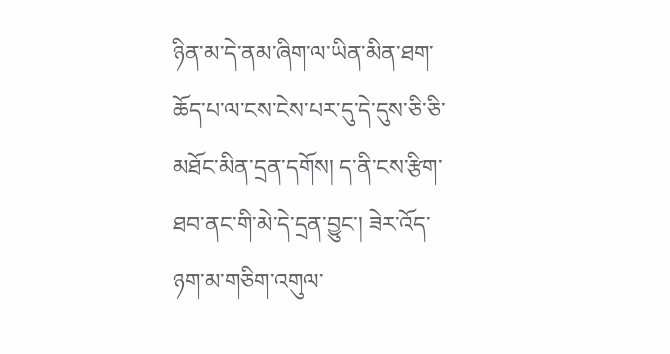ཉིན་མ་དེ་ནམ་ཞིག་ལ་ཡིན་མིན་ཐག་ཆོད་པ་ལ་ངས་ངེས་པར་དུ་དེ་དུས་ཅི་ཅི་མཐོང་མིན་དྲན་དགོས། ད་ནི་ངས་རྩིག་ཐབ་ནང་གི་མེ་དེ་དྲན་བྱུང་། ཟེར་འོད་ཉག་མ་གཅིག་འགུལ་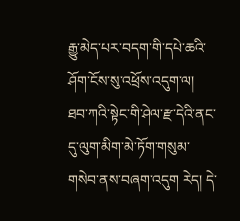རྒྱུ་མེད་པར་བདག་གི་དཔེ་ཆའི་ཤོག་ངོས་སུ་འཕྲོས་འདུག་ལ། ཐབ་ཀའི་སྟེང་གི་ཤེལ་རྫ་དེའི་ནང་དུ་ལུག་མིག་མེ་ཏོག་གསུམ་གསེབ་ནས་བཞག་འདུག རེད། དེ་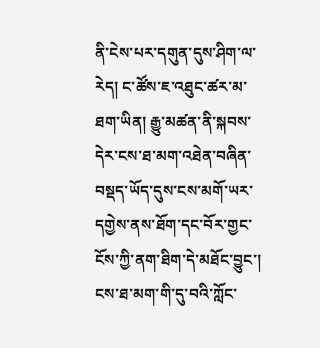ནི་ངེས་པར་དགུན་དུས་ཤིག་ལ་རེད། ང་ཚོས་ཇ་འཐུང་ཚར་མ་ཐག་ཡིན། རྒྱུ་མཚན་ནི་སྐབས་དེར་ངས་ཐ་མག་འཐེན་བཞིན་བསྡད་ཡོད་དུས་ངས་མགོ་ཡར་དགྱེས་ནས་ཐོག་དང་བོར་གྱང་ངོས་ཀྱི་ནག་ཐིག་དེ་མཐོང་བྱུང་། ངས་ཐ་མག་གི་དུ་བའི་ཀློང་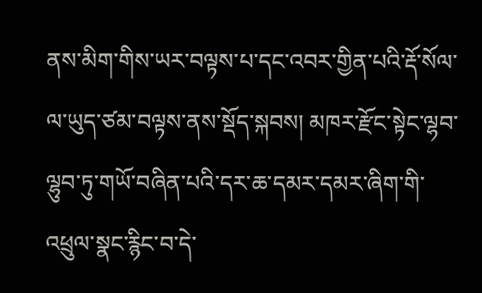ནས་མིག་གིས་ཡར་བལྟས་པ་དང་འབར་གྱིན་པའི་རྡོ་སོལ་ལ་ཡུད་ཙམ་བལྟས་ནས་སྡོད་སྐབས། མཁར་རྫོང་སྟེང་ལྷབ་ལྷུབ་ཏུ་གཡོ་བཞིན་པའི་དར་ཆ་དམར་དམར་ཞིག་གི་འཕྲུལ་སྣང་རྙིང་བ་དེ་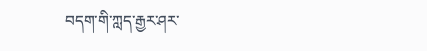བདག་གི་ཀླད་རྒྱར་ཤར་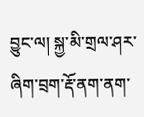བྱུང་ལ། སྐྱ་མི་གྲལ་ཤར་ཞིག་བྲག་རྡོ་ནག་ནག་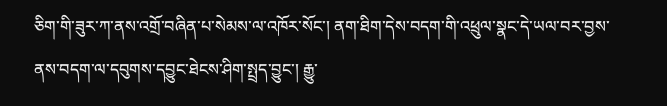ཅིག་གི་ཟུར་ཀ་ནས་འགྲོ་བཞིན་པ་སེམས་ལ་འཁོར་སོང་། ནག་ཐིག་དེས་བདག་གི་འཕྲུལ་སྣང་དེ་ཡལ་བར་བྱས་ནས་བདག་ལ་དབུགས་དབྱུང་ཐེངས་ཤིག་སྤྲད་བྱུང་། རྒྱུ་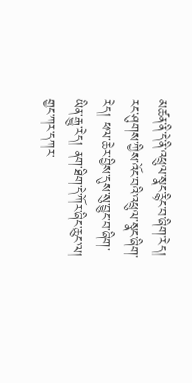མཚན་ནི་དེ་ནི་འཕྲུལ་སྣང་རྙིང་བ་ཞིག་རེད། རང་ཤུགས་ཀྱིས་འོང་བའི་འཕྲུལ་སྣང་ཞིག་རེད། ཕལ་ཆེར་བྱིས་དུས་སུ་བྱུང་བ་ཞིག་ཡིན་རྒྱུ་རེད། ནག་ཐིག་དེ་ཀོར་ཞིང་ཆུང་ལ། གྱང་ཀར་དཀར་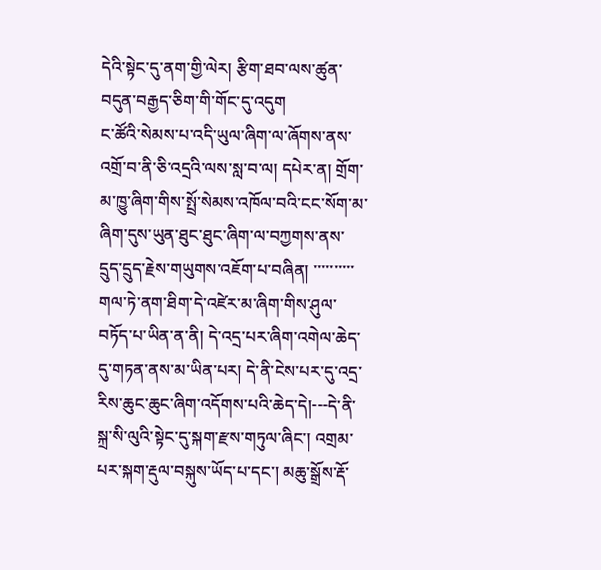དེའི་སྟེང་དུ་ནག་གྱི་ལེར། རྩིག་ཐབ་ལས་ཚུན་བདུན་བརྒྱད་ཅིག་གི་གོང་དུ་འདུག
ང་ཚོའི་སེམས་པ་འདི་ཡུལ་ཞིག་ལ་ཞོགས་ནས་འགྲོ་བ་ནི་ཅི་འདྲའི་ལས་སླ་བ་ལ། དཔེར་ན། གྲོག་མ་ཁྱུ་ཞིག་གིས་སྤྲོ་སེམས་འཁོལ་བའི་ངང་སོག་མ་ཞིག་དུས་ཡུན་ཐུང་ཐུང་ཞིག་ལ་བཀྱགས་ནས་དྲུད་དྲུད་རྗེས་གཡུགས་འཇོག་པ་བཞིན། ་་་་་་་་་་
གལ་ཏེ་ནག་ཐིག་དེ་འཛེར་མ་ཞིག་གིས་ཤུལ་བཏོད་པ་ཡིན་ན་ནི། དེ་འདྲ་པར་ཞིག་འགེལ་ཆེད་དུ་གཏན་ནས་མ་ཡིན་པར། དེ་ནི་ངེས་པར་དུ་འདྲ་རིས་ཆུང་ཆུང་ཞིག་འདོགས་པའི་ཆེད་དེ།---དེ་ནི་སྐྲ་སི་ལུའི་སྟེང་དུ་སྐག་རྫས་གཏུལ་ཞིང་། འགྲམ་པར་སྐག་རྡུལ་བསྐུས་ཡོད་པ་དང་། མཆུ་སྒྲོས་རྡོ་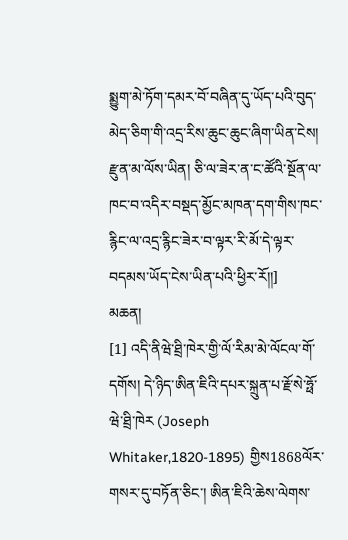སྨྱུག་མེ་ཏོག་དམར་བོ་བཞིན་དུ་ཡོད་པའི་བུད་མེད་ཅིག་གི་འདྲ་རིས་ཆུང་ཆུང་ཞིག་ཡིན་ངེས། རྫུན་མ་ལོས་ཡིན། ཅི་ལ་ཟེར་ན་ང་ཚོའི་སྔོན་ལ་ཁང་བ་འདིར་བསྡད་མྱོང་མཁན་དག་གིས་ཁང་རྙིང་ལ་འདྲ་རྙིང་ཟེར་བ་ལྟར་རི་མོ་དེ་ལྟར་བདམས་ཡོད་ངེས་ཡིན་པའི་ཕྱིར་རོ།།]
མཆན།
[1] འདི་ནིཝེ་ཐྲི་ཁེར་གྱི་ལོ་རིམ་མེ་ལོངལ་གོ་དགོས། དེ་ཉིད་ཨིན་ཇིའི་དཔར་སྐྲུན་པ་རྗོ་སེ་ཧྥོ་ཝེ་ཐྲི་ཁེར (Joseph Whitaker,1820-1895) གྱིས1868ལོར་གསར་དུ་བཏོན་ཅིང་། ཨིན་ཇིའི་ཆེས་ལེགས་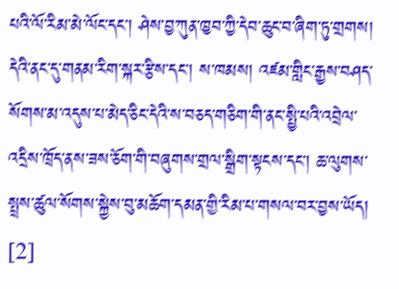པའི་ལོ་རིམ་མེ་ལོང་དང་། ཤེས་བྱ་ཀུན་ཁྱབ་ཀྱི་དེབ་ཆུང་བ་ཞིག་ཏུ་གྲགས། དེའི་ནང་དུ་གནམ་རིག་སྐར་རྩིས་དང་། ས་ཁམས། འཛམ་གླིང་རྒྱས་བཤད་སོགས་མ་འདུས་པ་མེད་ཅིང་དེའི་ས་བཅད་གཅིག་གི་ནང་སྤྱི་པའི་འབྲེལ་འདྲིས་ཁྲོད་ནས་ཟས་ཅོག་གི་བཞུགས་གྲལ་སྒྲིག་སྟངས་དང་། ཆ་ལུགས་སྤྲས་ཚུལ་སོགས་སྐྱེས་བུ་མཆོག་དམན་གྱི་རིམ་པ་གསལ་བར་བྱས་ཡོད།
[2]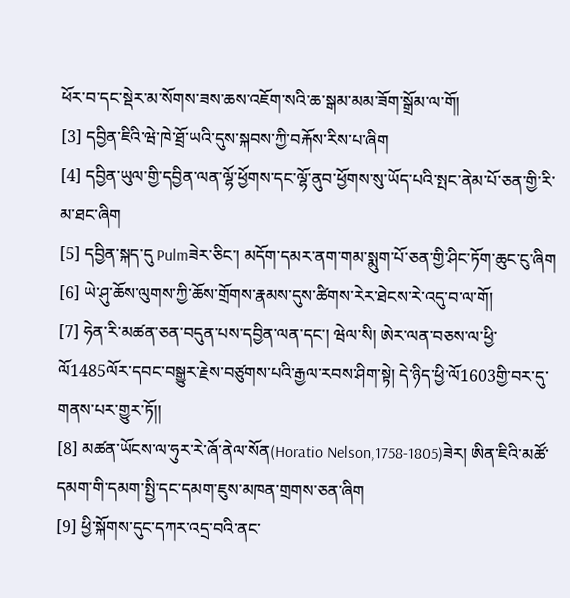ཕོར་བ་དང་སྡེར་མ་སོགས་ཟས་ཆས་འཇོག་སའི་ཆ་སྒམ་མམ་ཟོག་སྒྲོམ་ལ་གོ།
[3] དབྱིན་ཇིའི་ཝེ་ཁེ་ཐྲོ་ཡའི་དུས་སྐབས་ཀྱི་བརྐོས་རིས་པ་ཞིག
[4] དབྱིན་ཡུལ་གྱི་དབྱིན་ལན་ལྷོ་ཕྱོགས་དང་ལྷོ་ནུབ་ཕྱོགས་སུ་ཡོད་པའི་སྤང་ནེམ་པོ་ཅན་གྱི་རི་མ་ཐང་ཞིག
[5] དབྱིན་སྐད་དུ Pulmཟེར་ཅིང་། མདོག་དམར་ནག་གམ་སྨུག་པོ་ཅན་གྱི་ཤིང་ཏོག་ཆུང་ངུ་ཞིག
[6] ཡེ་ཤུ་ཆོས་ལུགས་ཀྱི་ཆོས་གྲོགས་རྣམས་དུས་ཚིགས་རེར་ཐེངས་རེ་འདུ་བ་ལ་གོ།
[7] ཧེན་རི་མཚན་ཅན་བདུན་པས་དབྱིན་ལན་དང་། ཝེལ་སི། ཨེར་ལན་བཅས་ལ་ཕྱི་ལོ1485ལོར་དབང་བསྒྱུར་རྗེས་བཙུགས་པའི་རྒྱལ་རབས་ཤིག་སྟེ། དེ་ཉིད་ཕྱི་ལོ1603གྱི་བར་དུ་གནས་པར་གྱུར་ཏོ།།
[8] མཚན་ཡོངས་ལ་ཧུར་རེ་ཞོ་ནེལ་སོན(Horatio Nelson,1758-1805)ཟེར། ཨིན་ཇིའི་མཚོ་དམག་གི་དམག་སྤྱི་དང་དམག་ཇུས་མཁན་གྲགས་ཅན་ཞིག
[9] ཕྱི་སྐོགས་དུང་དཀར་འདྲ་བའི་ནང་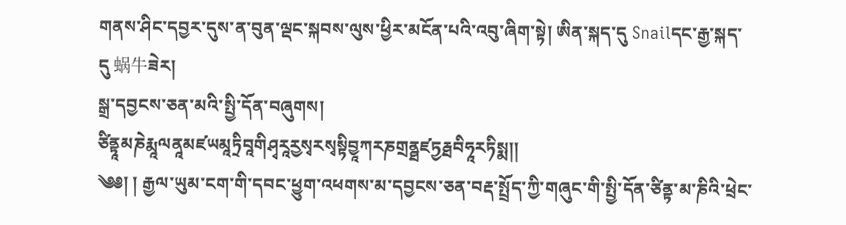གནས་ཤིང་དབྱར་དུས་ན་བུན་ལྡང་སྐབས་ལུས་ཕྱིར་མངོན་པའི་འབུ་ཞིག་སྟེ། ཨིན་སྐད་དུ Snailདང་རྒྱ་སྐད་དུ 蜗牛ཟེར།
སྒྲ་དབྱངས་ཅན་མའི་སྤྱི་དོན་བཞུགས།
ཙིནྟཱམཎེརྨཱལནཱམཛཡམཱཏྲིབཱགིཤྭརཱརྱསྭརསྭསྟིབྱཱཀརཎགྲནྠཛཏྱརྠབིཧཱརཏིསྨ།།
༄༅། ། རྒྱལ་ཡུམ་ངག་གི་དབང་ཕྱུག་འཕགས་མ་དབྱངས་ཅན་བརྡ་སྤྲོད་ཀྱི་གཞུང་གི་སྤྱི་དོན་ཙིནྟ་མ་ཎིའི་ཕྲེང་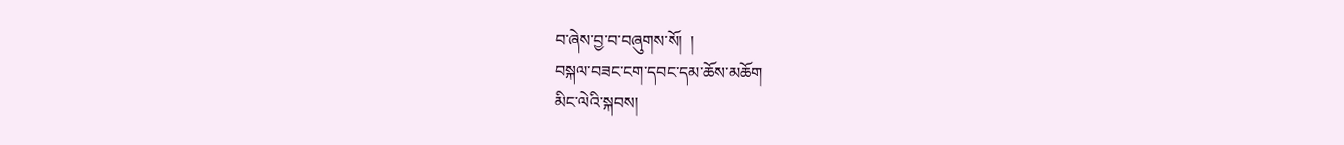བ་ཞེས་བྱ་བ་བཞུགས་སོ།  །
བསྐལ་བཟང་ངག་དབང་དམ་ཆོས་མཆོག
མིང་ལེའི་སྐབས།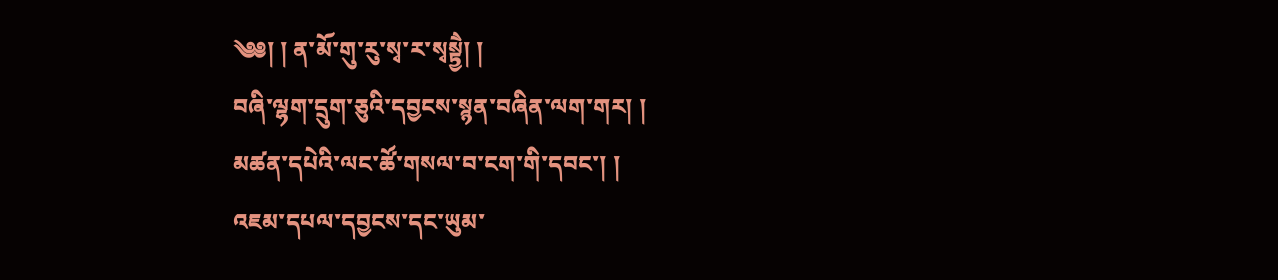༄༅། ། ན་མོ་གུ་རུ་སྭ་ར་སྭསྟྱཻ། །
བཞི་ལྷག་དྲུག་ཅུའི་དབྱངས་སྙན་བཞིན་ལག་གར། །
མཚན་དཔེའི་ལང་ཚོ་གསལ་བ་ངག་གི་དབང་། །
འཇམ་དཔལ་དབྱངས་དང་ཡུམ་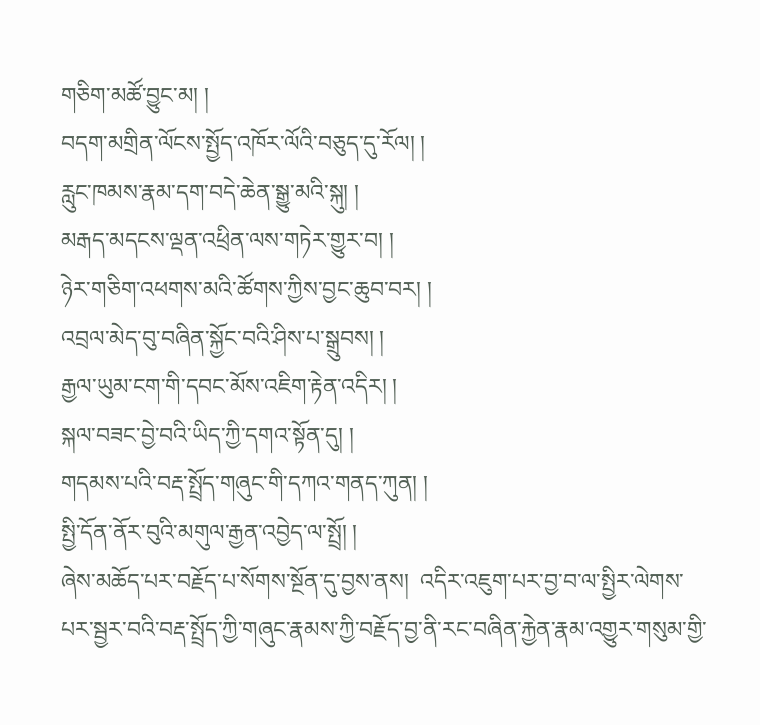གཅིག་མཚོ་བྱུང་མ། །
བདག་མགྲིན་ལོངས་སྤྱོད་འཁོར་ལོའི་བཅུད་དུ་རོལ། །
རླུང་ཁམས་རྣམ་དག་བདེ་ཆེན་སྒྱུ་མའི་སྐུ། །
མརྒད་མདངས་ལྡན་འཕྲིན་ལས་གཏེར་གྱུར་བ། །
ཉེར་གཅིག་འཕགས་མའི་ཚོགས་ཀྱིས་བྱང་ཆུབ་བར། །
འབྲལ་མེད་བུ་བཞིན་སྐྱོང་བའི་ཤིས་པ་སྒྲུབས། །
རྒྱལ་ཡུམ་ངག་གི་དབང་མོས་འཇིག་རྟེན་འདིར། །
སྐལ་བཟང་བྱེ་བའི་ཡིད་ཀྱི་དགའ་སྟོན་དུ། །
གདམས་པའི་བརྡ་སྤྲོད་གཞུང་གི་དཀའ་གནད་ཀུན། །
སྤྱི་དོན་ནོར་བུའི་མགུལ་རྒྱན་འབྱེད་ལ་སྤྲོ། །
ཞེས་མཆོད་པར་བརྗོད་པ་སོགས་སྔོན་དུ་བྱས་ནས།  འདིར་འཇུག་པར་བྱ་བ་ལ་སྤྱིར་ལེགས་པར་སྦྱར་བའི་བརྡ་སྤྲོད་ཀྱི་གཞུང་རྣམས་ཀྱི་བརྗོད་བྱ་ནི་རང་བཞིན་རྐྱེན་རྣམ་འགྱུར་གསུམ་གྱི་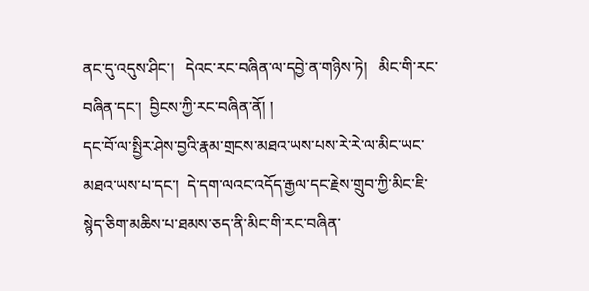ནང་དུ་འདུས་ཤིང་།   དེའང་རང་བཞིན་ལ་དབྱེ་ན་གཉིས་ཏེ།   མིང་གི་རང་བཞིན་དང་།  བྱིངས་ཀྱི་རང་བཞིན་ནོ། །
དང་བོ་ལ་སྤྱིར་ཤེས་བྱའི་རྣམ་གྲངས་མཐའ་ཡས་པས་རེ་རེ་ལ་མིང་ཡང་མཐའ་ཡས་པ་དང་།  དེ་དག་ལའང་འདོད་རྒྱལ་དང་རྗེས་གྲུབ་ཀྱི་མིང་ཇི་སྙེད་ཅིག་མཆིས་པ་ཐམས་ཅད་ནི་མིང་གི་རང་བཞིན་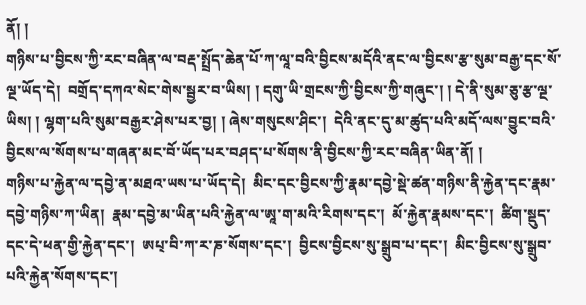ནོ། །
གཉིས་པ་བྱིངས་ཀྱི་རང་བཞིན་ལ་བརྡ་སྤྲོད་ཆེན་པོ་ཀ་ལཱ་བའི་བྱིངས་མདོའི་ནང་ལ་བྱིངས་རྩ་སུམ་བརྒྱ་དང་སོ་ལྔ་ཡོད་དེ།  བགྲོད་དཀའ་སེང་གེས་སྦྱར་བ་ཡིས། ། དགུ་ཡི་གྲངས་ཀྱི་བྱིངས་ཀྱི་གཞུང་། ། དེ་ནི་སུམ་ཅུ་རྩ་ལྔ་ཡིས། ། ལྷག་པའི་སུམ་བརྒྱར་ཤེས་པར་བྱ། ། ཞེས་གསུངས་ཤིང་།  དེའི་ནང་དུ་མ་ཚུད་པའི་མདོ་ལས་བྱུང་བའི་བྱིངས་ལ་སོགས་པ་གཞན་མང་བོ་ཡོད་པར་བཤད་པ་སོགས་ནི་བྱིངས་ཀྱི་རང་བཞིན་ཡིན་ནོ། །
གཉིས་པ་རྐྱེན་ལ་དབྱེ་ན་མཐའ་ཡས་པ་ཡོད་དེ།  མིང་དང་བྱིངས་ཀྱི་རྣམ་དབྱེ་སྡེ་ཚན་གཉིས་ནི་རྐྱེན་དང་རྣམ་དབྱེ་གཉིས་ཀ་ཡིན།  རྣམ་དབྱེ་མ་ཡིན་པའི་རྐྱེན་ལ་ཨཱ་ག་མའི་རིགས་དང་།  མོ་རྐྱེན་རྣམས་དང་།  ཚིག་སྡུད་དང་དེ་ཕན་གྱི་རྐྱེན་དང་།  ཨཔ྄་བི་ཀ་ར་ཎ་སོགས་དང་།  བྱིངས་བྱིངས་སུ་སྒྲུབ་པ་དང་།  མིང་བྱིངས་སུ་སྒྲུབ་པའི་རྐྱེན་སོགས་དང་།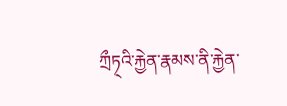ཀྲྀཏ྄འི་རྐྱེན་རྣམས་ནི་རྐྱེན་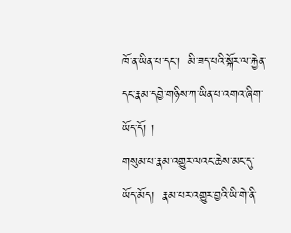ཁོ་ན་ཡིན་པ་དང་།  མི་ཟད་པའི་སྐོར་ལ་རྐྱེན་དང་རྣམ་དབྱེ་གཉིས་ཀ་ཡིན་པ་འགའ་ཞིག་ཡོད་དོ། །
གསུམ་པ་རྣམ་འགྱུར་ལའང་ཆེས་མང་དུ་ཡོད་མོད།  རྣམ་པར་འགྱུར་བྱའི་ཡི་གེ་ནི་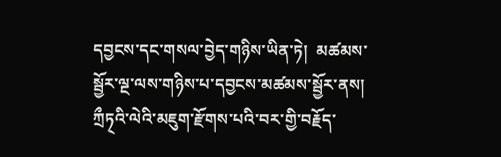དབྱངས་དང་གསལ་བྱེད་གཉིས་ཡིན་ཏེ།  མཚམས་སྦྱོར་ལྔ་ལས་གཉིས་པ་དབྱངས་མཚམས་སྦྱོར་ནས།  ཀྲྀཏ྄འི་ལེའི་མཇུག་རྫོགས་པའི་བར་གྱི་བརྗོད་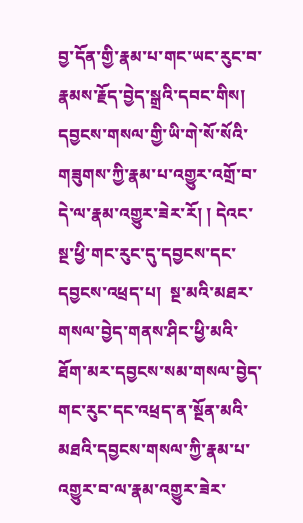བྱ་དོན་གྱི་རྣམ་པ་གང་ཡང་རུང་བ་རྣམས་རྗོད་བྱེད་སྒྲའི་དབང་གིས།  དབྱངས་གསལ་གྱི་ཡི་གེ་སོ་སོའི་གཟུགས་ཀྱི་རྣམ་པ་འགྱུར་འགྲོ་བ་དེ་ལ་རྣམ་འགྱུར་ཟེར་རོ། ། དེའང་སྔ་ཕྱི་གང་རུང་དུ་དབྱངས་དང་དབྱངས་འཕྲད་པ།  སྔ་མའི་མཐར་གསལ་བྱེད་གནས་ཤིང་ཕྱི་མའི་ཐོག་མར་དབྱངས་སམ་གསལ་བྱེད་གང་རུང་དང་འཕྲད་ན་སྔོན་མའི་མཐའི་དབྱངས་གསལ་ཀྱི་རྣམ་པ་འགྱུར་བ་ལ་རྣམ་འགྱུར་ཟེར་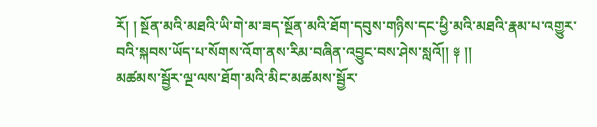རོ། ། སྔོན་མའི་མཐའི་ཡི་གེ་མ་ཟད་སྔོན་མའི་ཐོག་དབུས་གཉིས་དང་ཕྱི་མའི་མཐའི་རྣམ་པ་འགྱུར་བའི་སྐབས་ཡོད་པ་སོགས་འོག་ནས་རིམ་བཞིན་འབྱུང་བས་ཤེས་སླའོ།། ༈ །།
མཚམས་སྦྱོར་ལྔ་ལས་ཐོག་མའི་མིང་མཚམས་སྦྱོར་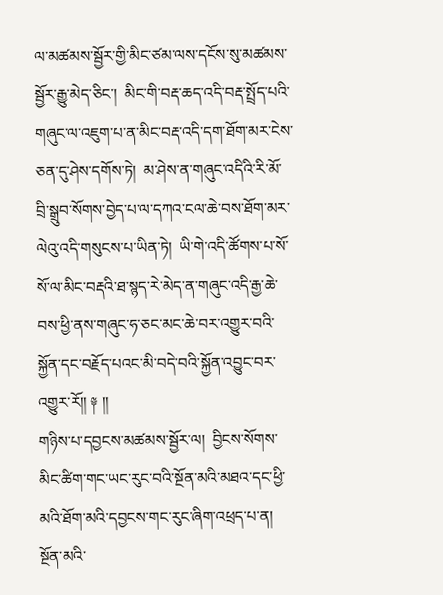ལ་མཚམས་སྦྱོར་གྱི་མིང་ཙམ་ལས་དངོས་སུ་མཚམས་སྦྱོར་རྒྱུ་མེད་ཅིང་།  མིང་གི་བརྡ་ཆད་འདི་བརྡ་སྤྲོད་པའི་གཞུང་ལ་འཇུག་པ་ན་མིང་བརྡ་འདི་དག་ཐོག་མར་ངེས་ཅན་དུ་ཤེས་དགོས་ཏེ།  མ་ཤེས་ན་གཞུང་འདིའི་རི་མོ་བྲི་སྒྲུབ་སོགས་བྱེད་པ་ལ་དཀའ་ངལ་ཆེ་བས་ཐོག་མར་ལེའུ་འདི་གསུངས་པ་ཡིན་ཏེ།  ཡི་གེ་འདི་ཚོགས་པ་སོ་སོ་ལ་མིང་བརྡའི་ཐ་སྙད་རེ་མེད་ན་གཞུང་འདི་རྒྱ་ཆེ་བས་ཕྱི་ནས་གཞུང་ཧ་ཅང་མང་ཆེ་བར་འགྱུར་བའི་སྐྱོན་དང་བརྗོད་པའང་མི་བདེ་བའི་སྐྱོན་འབྱུང་བར་འགྱུར་རོ།། ༈ །།
གཉིས་པ་དབྱངས་མཚམས་སྦྱོར་ལ།  བྱིངས་སོགས་མིང་ཚིག་གང་ཡང་རུང་བའི་སྔོན་མའི་མཐའ་དང་ཕྱི་མའི་ཐོག་མའི་དབྱངས་གང་རུང་ཞིག་འཕྲད་པ་ན།  སྔོན་མའི་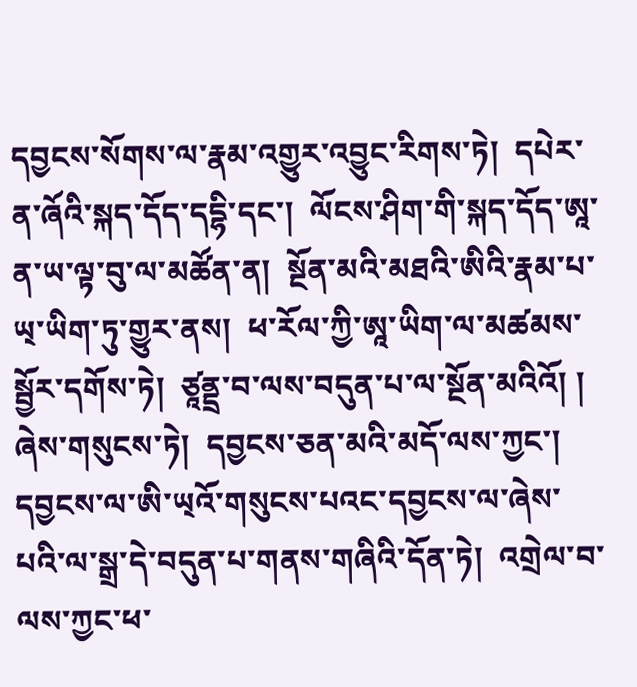དབྱངས་སོགས་ལ་རྣམ་འགྱུར་འབྱུང་རིགས་ཏེ།  དཔེར་ན་ཞོའི་སྐད་དོད་དདྷི་དང་།  ལོངས་ཤིག་གི་སྐད་དོད་ཨཱ་ན་ཡ་ལྟ་བུ་ལ་མཚོན་ན།  སྔོན་མའི་མཐའི་ཨིའི་རྣམ་པ་ཡ྄་ཡིག་ཏུ་གྱུར་ནས།  ཕ་རོལ་ཀྱི་ཨཱ་ཡིག་ལ་མཚམས་སྦྱོར་དགོས་ཏེ།  ཙཱནྡྲ་བ་ལས་བདུན་པ་ལ་སྔོན་མའིའོ། ། ཞེས་གསུངས་ཏེ།  དབྱངས་ཅན་མའི་མདོ་ལས་ཀྱང་།  དབྱངས་ལ་ཨི་ཡ྄འོ་གསུངས་པའང་དབྱངས་ལ་ཞེས་པའི་ལ་སྒྲ་དེ་བདུན་པ་གནས་གཞིའི་དོན་ཏེ།  འགྲེལ་བ་ལས་ཀྱང་ཕ་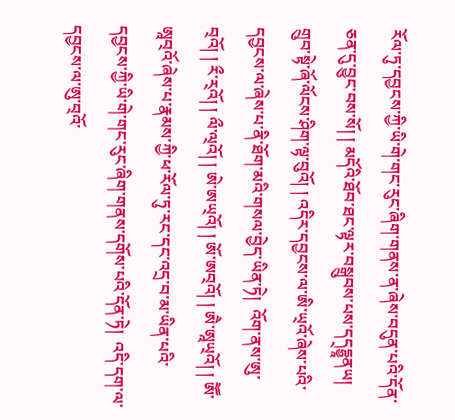རོལ་ཏུ་དབྱངས་ཀྱི་ཡི་གེ་གང་རུང་ཞིག་གནས་ན་ཞེས་བདུན་པའི་དོན་ཅན་དུ་བྱུང་བས་སོ། ། མདོའི་ཐོབ་ཐང་ལྟར་བསྒྲུབས་པས་དད྄དྷྱཱནཡ།  གྲུབ་སྟེ་ཞོ་ལོངས་ཤིག་ལྟ་བུའོ། ། འདིར་དབྱངས་ལ་ཨི་ཡ྄འོ་ཞེས་པའི་དབྱངས་ལ་ཞེས་པ་ནི་ཐོག་མའི་གསལ་བྱེད་ཡིན་ཏེ།  འོག་ནས་ཨུ་བ྄འོ། ། རྀ་ར྄འོ། ། ལྀ་ལ྄འོ། ། ཨེ་ཨཡ྄འོ། ། ཨོ་ཨབ྄འོ། ། ཨཻ་ཨཱཡ྄འོ། ། ཨཽ་ཨཱབ྄འོ་ཞེས་པ་རྣམས་ཀྱི་ཕ་རོལ་ཏུ་རང་དང་འདྲ་བ་མ་ཡིན་པའི་དབྱངས་ཀྱི་ཡི་གེ་གང་རུང་ཞིག་གནས་དགོས་པའི་དོན་ཏེ།  འདི་དག་ལ་དབྱངས་ལ་ཨུ་བ྄འོ་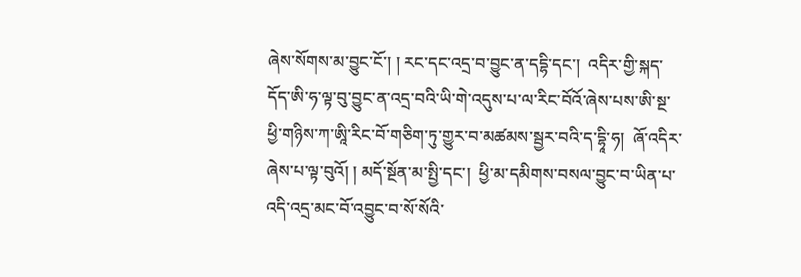ཞེས་སོགས་མ་བྱུང་ངོ་། ། རང་དང་འདྲ་བ་བྱུང་ན་དདྷི་དང་།  འདིར་གྱི་སྐད་དོད་ཨི་ཧ་ལྟ་བུ་བྱུང་ན་འདྲ་བའི་ཡི་གེ་འདུས་པ་ལ་རིང་བོའོ་ཞེས་པས་ཨི་སྔ་ཕྱི་གཉིས་ཀ་ཨཱི་རིང་བོ་གཅིག་ཏུ་གྱུར་བ་མཚམས་སྦྱར་བའི་ད་དྷཱི་ཧ།  ཞོ་འདིར་ཞེས་པ་ལྟ་བུའོ། ། མདོ་སྔོན་མ་སྤྱི་དང་།  ཕྱི་མ་དམིགས་བསལ་བྱུང་བ་ཡིན་པ་འདི་འདྲ་མང་བོ་འབྱུང་བ་སོ་སོའི་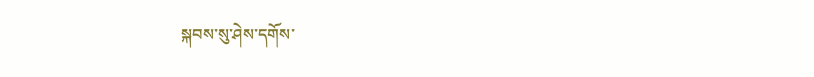སྐབས་སུ་ཤེས་དགོས་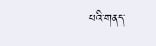པའི་གནད་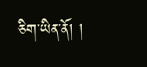ཅིག་ཡིན་ནོ། །